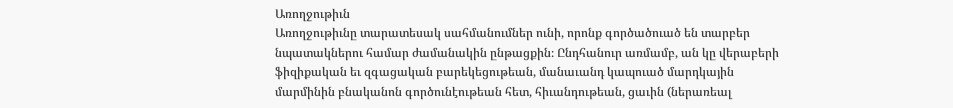Առողջութիւն
Առողջութիւնը տարատեսակ սահմանումներ ունի, որոնք գործածուած են տարբեր նպատակներու համար ժամանակին ընթացքին։ Ընդհանուր առմամբ, ան կը վերաբերի ֆիզիքական եւ զգացական բարեկեցութեան, մանաւանդ կապուած մարդկային մարմինին բնականոն գործունէութեան հետ, հիւանդութեան, ցաւին (ներառեալ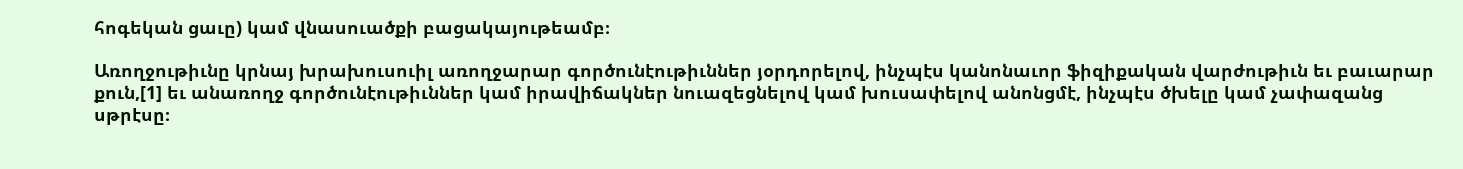հոգեկան ցաւը) կամ վնասուածքի բացակայութեամբ։

Առողջութիւնը կրնայ խրախուսուիլ առողջարար գործունէութիւններ յօրդորելով, ինչպէս կանոնաւոր ֆիզիքական վարժութիւն եւ բաւարար քուն,[1] եւ անառողջ գործունէութիւններ կամ իրավիճակներ նուազեցնելով կամ խուսափելով անոնցմէ, ինչպէս ծխելը կամ չափազանց սթրէսը։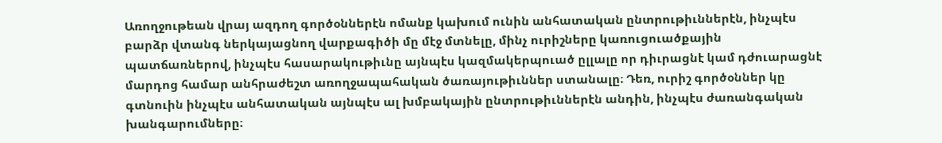Առողջութեան վրայ ազդող գործօններէն ոմանք կախում ունին անհատական ընտրութիւններէն, ինչպէս բարձր վտանգ ներկայացնող վարքագիծի մը մէջ մտնելը, մինչ ուրիշները կառուցուածքային պատճառներով, ինչպէս հասարակութիւնը այնպէս կազմակերպուած ըլլալը որ դիւրացնէ կամ դժուարացնէ մարդոց համար անհրաժեշտ առողջապահական ծառայութիւններ ստանալը։ Դեռ, ուրիշ գործօններ կը գտնուին ինչպէս անհատական այնպէս ալ խմբակային ընտրութիւններէն անդին, ինչպէս ժառանգական խանգարումները։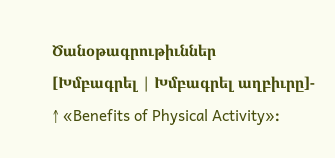Ծանօթագրութիւններ
[Խմբագրել | Խմբագրել աղբիւրը]- ↑ «Benefits of Physical Activity»։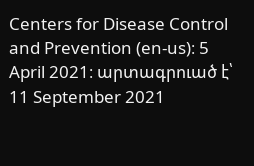Centers for Disease Control and Prevention (en-us)։ 5 April 2021։ արտագրուած է՝ 11 September 2021